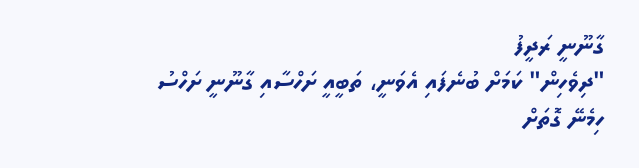ގާނޫނީ ރަދީފު
"ދިވެހިން" ކަމަށް ބުނެފައި އެވަނީ، ތަބީއީ ށަހްސާއި ގާނޫނީ ށަހްސު ހިމެނޭ ގޮތަށް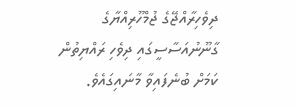ދިވެހިރާއްޖޭގެ ޖުމްހޫރިއްޔާގެ ގާނޫނުއަސާސީގައި ދިވެހި ރައްޔިތުން ކަމަށް ބުނެފައިވާ މާނައިގައެވެ.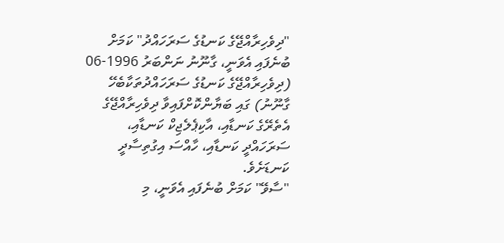"ދިވެހިރާއްޖޭގެ ކަނޑުގެ ސަރަހައްދު" ކަމަށް ބުނެފައި އެވަނީ، ގާނޫނު ނަންބަރު 1996-06 (ދިވެހިރާއްޖޭގެ ކަނޑުގެ ސަރަހައްދުތަކާބެހޭ ގާނޫނު) ގައި ބަޔާންކޮށްފައިވާ ދިވެހިރާއްޖޭގެ އެތެރޭގެ ކަނޑާއި، އާކިޕެލެޖިކް ކަނޑާއި، ސަރަހައްދީ ކަނޑާއި، ހާއްސަ އިގުތިސާދީ ކަނޑަށެވެ.
"ސާވޭ" ކަމަށް ބުނެފައި އެވަނީ، މި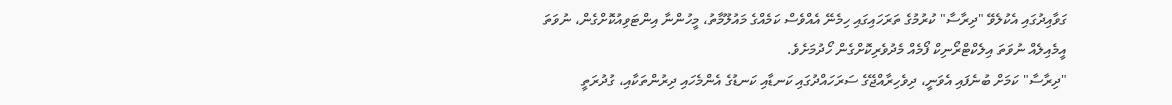ގަވާއިދުގައި އެކުލެވޭ "ދިރާސާ" ކުރުމުގެ ތަރަހައިގައި ހިމެނޭ އެއްވެސް ކަމެއްގެ މައުލޫމާތު، މީހުންނާ އިންޓަވިއުކޮށްގެން، ނުވަތަ އީމެއިލެއް ނުވަތަ އިލެކްޓްރޯނިކް ފޯމެއް މެދުވެރިކޮށްގެން ހޯދުމަށެވެ.
"ދިރާސާ" ކަމަށް ބުނެފައި އެވަނީ، ދިވެހިރާއްޖޭގެ ސަރަހައްދުގައި ކަނޑާއި ކަނޑުގެ އެންމެހައި ދިރުންތަކާއި، ގުދުރަތީ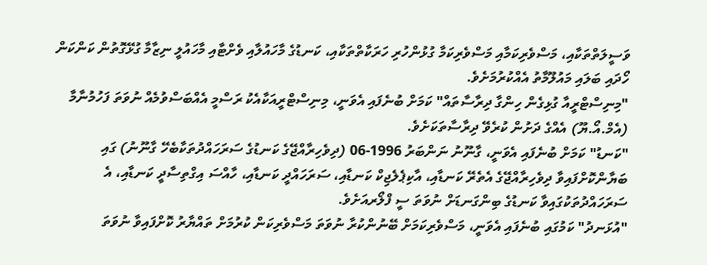ވަސީލަތްތަކާއި، މަސްވެރިކަމާއި މަސްވެރިކަމާ ގުޅުންހުރި ހަރަކާތްތަކާއި، ކަނޑުގެ މާހައުލާއި ވެށްޓާއި މާހައުލީ ނިޒާމާ ގުޅޭގޮތުން ކަންކަން ހޯދައި ބަލައި މައުލޫމާތު އެއްކުރުމަށެވެ.
"މިނިސްޓްރީއާ ގުޅިގެން ހިންގާ ދިރާސާތައް" ކަމަށް ބުނެފައި އެވަނީ، މިނިސްޓްރީއަކާއެކު ރަސްމީ އެއްބަސްވުމެއް ނުވަތަ ފަހުމުނާމާ (އެމް.އޯ.ޔޫ) އެއްގެ ދަށުން ކުރެވޭ ދިރާސާތަކަށެވެ.
"ކަނޑު" ކަމަށް ބުނެފައި އެވަނީ، ގާނޫނު ނަންބަރު 1996-06 (ދިވެހިރާއްޖޭގެ ކަނޑުގެ ސަރަހައްދުތަކާބެހޭ ގާނޫނު) ގައި ބަޔާންކޮށްފައިވާ ދިވެހިރާއްޖޭގެ އެތެރޭ ކަނޑާއި، އާކިޕެލެޖިކް ކަނޑާއި، ސަރަހައްދީ ކަނޑާއި، ހާއްސަ އިގްތިސާދީ ކަނޑާއި، އެ ސަރަހައްދުތަކުގައިވާ ކަނޑުގެ ބިންގަނޑަށް ނުވަތަ ސީ ފްލޯރއަށެވެ.
"އުޅަނދު" ކަމުގައި ބުނެފައި އެވަނީ، މަސްވެރިކަމަށް ބޭނުންކުރާ ނުވަތަ މަސްވެރިކަން ކުރުމަށް ތައްޔާރު ކޮށްފައިވާ ނުވަތަ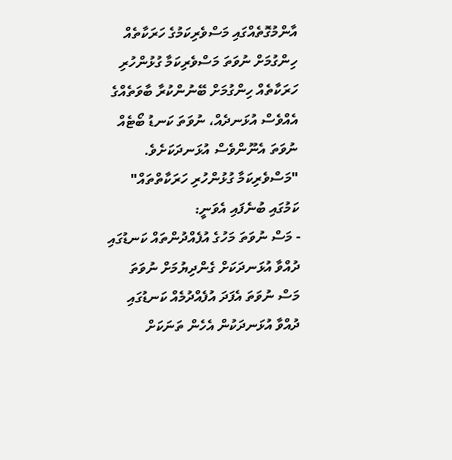އާންމުގޮތެއްގައި މަސްވެރިކަމުގެ ހަރަކާތެއް ހިންގުމަށް ނުވަތަ މަސްވެރިކަމާ ގުޅުންހުރި ހަރަކާތެއް ހިންގުމަށް ބޭނުންކުރާ ބާވަތެއްގެ އެއްވެސް އުޅަނދެއް، ނުވަތަ ކަނޑު ބޯޓެއް ނުވަތަ އެނޫންވެސް އުޅަނދަކަށެވެ.
"މަސްވެރިކަމާ ގުޅުންހުރި ހަރަކާތްތައް" ކަމުގައި ބުނެފައި އެވަނީ:
- މަސް ނުވަތަ މަހުގެ އުފެއްދުންތައް ކަނޑުގައި ދުއްވާ އުޅަނދަކަށް ގެންދިޔުމަށް ނުވަތަ މަސް ނުވަތަ އެފަދަ އުފެއްދުމެއް ކަނޑުގައި ދުއްވާ އުޅަނދަކުން އެހެން ތަނަކަށް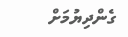ގެންދިޔުމަށް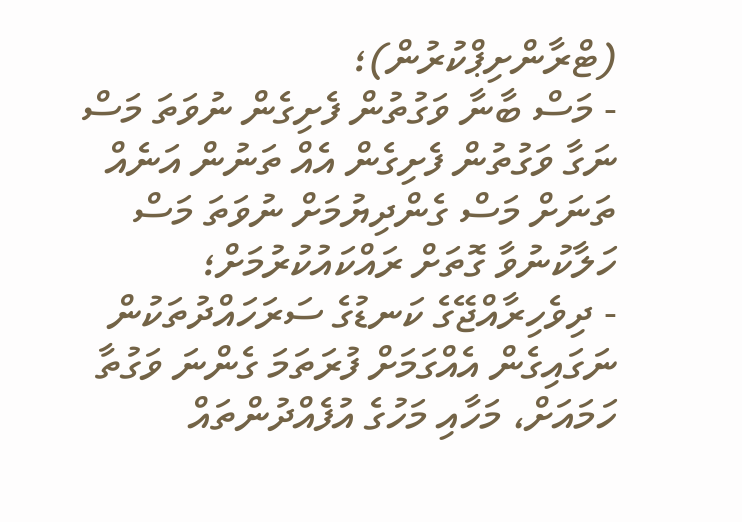(ޓްރާންށިޕްކުރުން)؛
- މަސް ބާނާ ވަގުތުން ފެށިގެން ނުވަތަ މަސް ނަގާ ވަގުތުން ފެށިގެން އެއް ތަނުން އަނެއް ތަނަށް މަސް ގެންދިޔުމަށް ނުވަތަ މަސް ހަލާކުނުވާ ގޮތަށް ރައްކައުކުރުމަށް؛
- ދިވެހިރާއްޖޭގެ ކަނޑުގެ ސަރަހައްދުތަކުން ނަގައިގެން އެއްގަމަށް ފުރަތަމަ ގެންނަ ވަގުތާ ހަމައަށް، މަހާއި މަހުގެ އުފެއްދުންތައް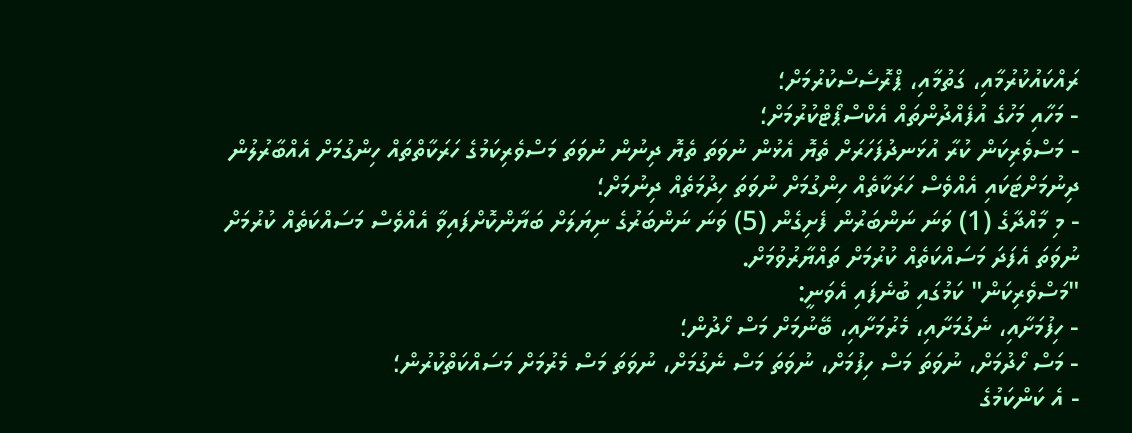ރައްކައުކުރުމާއި، ގަތުމާއި، ޕްރޮސެސްކުރުމަށް؛
- މަހާއި މަހުގެ އުފެއްދުންތައް އެކްސްޕޯޓްކުރުމަށް؛
- މަސްވެރިކަން ކުރާ އުޅަނދުފަހަރަށް ތެޔޮ އެޅުން ނުވަތަ ތެޔޮ ދިނުން ނުވަތަ މަސްވެރިކަމުގެ ހަރަކާތްތައް ހިންގުމަށް އެއްބާރުލުން ދިނުމަށްޓަކައި އެއްވެސް ހަރަކާތެއް ހިންގުމަށް ނުވަތަ ހިދުމަތެއް ދިނުމަށް؛
- މި މާއްދާގެ (1) ވަނަ ނަންބަރުން ފެށިގެން (5) ވަނަ ނަންބަރުގެ ނިޔަލަށް ބަޔާންކޮށްފައިވާ އެއްވެސް މަސައްކަތެއް ކުރުމަށް ނުވަތަ އެފަދަ މަސައްކަތެއް ކުރުމަށް ތައްޔާރުވުމަށް.
"މަސްވެރިކަން" ކަމުގައި ބުނެފައި އެވަނީ:
- ހިފުމަށާއި، ނެގުމަށާއި، މެރުމަށާއި، ބޭނުމަށް މަސް ހޯދުން؛
- މަސް ހޯދުމަށް، ނުވަތަ މަސް ހިފުމަށް، ނުވަތަ މަސް ނެގުމަށް، ނުވަތަ މަސް މެރުމަށް މަސައްކަތްކުރުން؛
- އެ ކަންކަމުގެ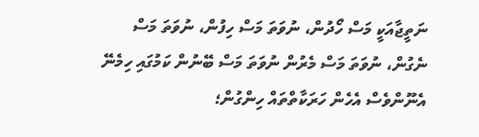ނަތީޖާއަކީ މަސް ހޯދުން، ނުވަތަ މަސް ހިފުން، ނުވަތަ މަސް ނެގުން، ނުވަތަ މަސް މެރުން ނުވަތަ މަސް ބޭނުން ކަމުގައި ހިމެނޭ އެނޫންވެސް އެހެން ހަރަކާތްތައް ހިންގުން؛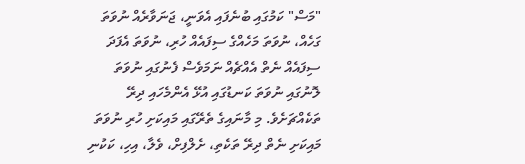"މަސް" ކަމުގައި ބުނެފައި އެވަނީ، ޖަނަވާރެއް ނުވަތަ ގަހެއް، ނުވަތަ މަހެއްގެ ސިފައެއް ހުރި، ނުވަތަ އެފަދަ ސިފައެއް ނެތް އެއްޗެއް ނަމަވެސް ފެނުގައި ނުވަތަ ލޮނުގައި ނުވަތަ ކަނޑުގައި އުޅޭ އެންމެހައި ދިރޭ ތަކެއްޗަށެވެ. މި މާނައިގެ ތެރޭގައި މައިކަށި ހުރި ނުވަތަ މައިކަށި ނެތް ދިރޭ ތަކެތި، ށެލްފިށް، ވެލާ، އިހި، ކަކުނި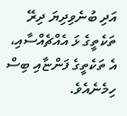އަދި ބުނެވިދިޔަ ދިރޭ ތަކެތީގެ ޅަ އެއްޗެއްސާއި، އެ ތަކެތީގެ ފަންޏާއި ބިސް ހިމެނެއެވެ.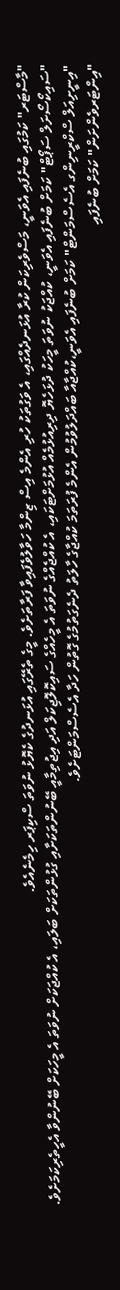"މާސްޓަރ" ކަމުގައި ބުނެފައި އެވަނީ، މަސްވެރިކަން ކުރާ އުޅަނދެއްގައި، އެ ވަގުތަކު ހުރި އެންމެ އިސް ޒިންމާ ހަވާލުވެފައިވާ ފަރާތަށެވެ. މީގެ ތެރޭގައި އުޅަނދުގެ ކެޔޮޅު ނުވަތަ ސްކިޕަރ ހިމެނެއެވެ.
"ސައިކޯސޯށަލް ސަޕޯޓް" ކަމަށް ބުނެފައި އެވަނީ، ކުއްޖަކު ނުވަތަ މީހަކު ދުޅަހެޔޮ ދިރިއުޅުމެއް އުޅުމަށްޓަކައި، އެ ކުއްޖެއްގެ ނުވަތަ އެ މީހެއްގެ ސައިކޮލޮޖިކަލް އަދި އިޖުތިމާއީ ބޭނުންތަކަށާއި ގުޅުންތަކަށް ބަލައި، އެ ކުއްޖަކަށް ނުވަތަ އެ މީހަކަށް ބޭނުންވާ އެހީތެރިކަމަށެވެ.
"އިނީށިއަލް ސްކްރީނިންގ އެސެސްމަންޓް" ކަމަށް ބުނެފައި އެވަނީ،ކުއްޖާއާ ބައްދަލުވުމުން އެންމެ ފުރަތަމަ ކުއްޖާގެ ހާލަތު ދެނެގަތުމުގެ ގޮތުން ހަދާ އެސެސްމަންޓަށެވެ.
"އިންޓަރވެންށަން" ކަމަށް ބުނެފައި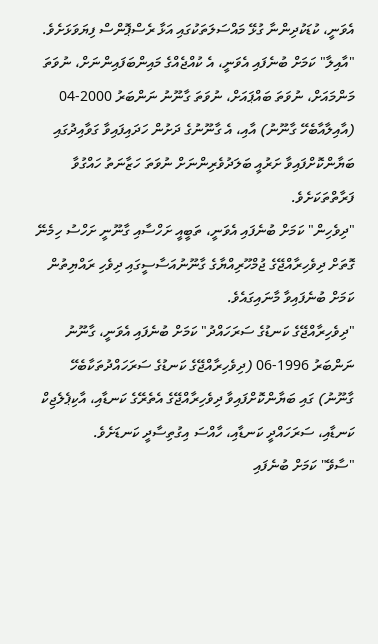އެވަނީ، ކުޑަކުދިންނާ ގުޅޭ މައްސަލަތަކުގައި އަޅާ ރެސްޕޮންސް ފިޔަވަޅަށެވެ.
"އާއިލާ" ކަމަށް ބުނެފައި އެވަނީ، އެ ކުއްޖެއްގެ މައިންބަފައިންނަށް، ނުވަތަ މަންމައަށް، ނުވަތަ ބައްޕައަށް، ނުވަތަ ގާނޫނު ނަންބަރު 2000-04 (އާއިލާއާބެހޭ ގާނޫނު) އާއި، އެ ގާނޫނުގެ ދަށުން ހަދައިފައިވާ ގަވާއިދުގައި ބަޔާންކޮށްފައިވާ ށަރުއީ ބަލަދުވެރިންނަށް ނުވަތަ ހަޒާނަތު ހައްގުވާ ފަރާތްތަކަށެވެ.
"ދިވެހިން" ކަމަށް ބުނެފައި އެވަނީ، ތަބީއީ ށަހްސާއި ގާނޫނީ ށަހްސު ހިމެނޭ ގޮތަށް ދިވެހިރާއްޖޭގެ ޖުމްހޫރިއްޔާގެ ގާނޫނުއަސާސީގައި ދިވެހި ރައްޔިތުން ކަމަށް ބުނެފައިވާ މާނައިގައެވެ.
"ދިވެހިރާއްޖޭގެ ކަނޑުގެ ސަރަހައްދު" ކަމަށް ބުނެފައި އެވަނީ، ގާނޫނު ނަންބަރު 1996-06 (ދިވެހިރާއްޖޭގެ ކަނޑުގެ ސަރަހައްދުތަކާބެހޭ ގާނޫނު) ގައި ބަޔާންކޮށްފައިވާ ދިވެހިރާއްޖޭގެ އެތެރޭގެ ކަނޑާއި، އާކިޕެލެޖިކް ކަނޑާއި، ސަރަހައްދީ ކަނޑާއި، ހާއްސަ އިގުތިސާދީ ކަނޑަށެވެ.
"ސާވޭ" ކަމަށް ބުނެފައި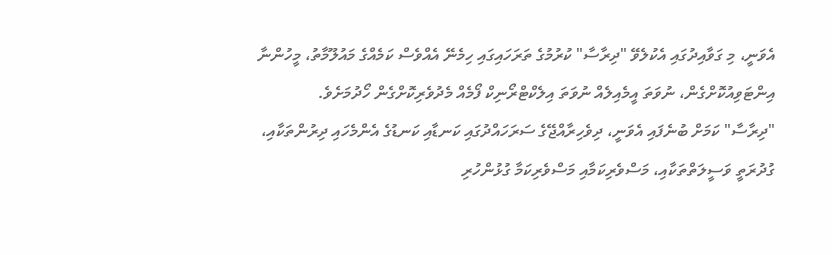އެވަނީ، މި ގަވާއިދުގައި އެކުލެވޭ "ދިރާސާ" ކުރުމުގެ ތަރަހައިގައި ހިމެނޭ އެއްވެސް ކަމެއްގެ މައުލޫމާތު، މީހުންނާ އިންޓަވިއުކޮށްގެން، ނުވަތަ އީމެއިލެއް ނުވަތަ އިލެކްޓްރޯނިކް ފޯމެއް މެދުވެރިކޮށްގެން ހޯދުމަށެވެ.
"ދިރާސާ" ކަމަށް ބުނެފައި އެވަނީ، ދިވެހިރާއްޖޭގެ ސަރަހައްދުގައި ކަނޑާއި ކަނޑުގެ އެންމެހައި ދިރުންތަކާއި، ގުދުރަތީ ވަސީލަތްތަކާއި، މަސްވެރިކަމާއި މަސްވެރިކަމާ ގުޅުންހުރި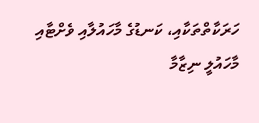ހަރަކާތްތަކާއި، ކަނޑުގެ މާހައުލާއި ވެށްޓާއި މާހައުލީ ނިޒާމާ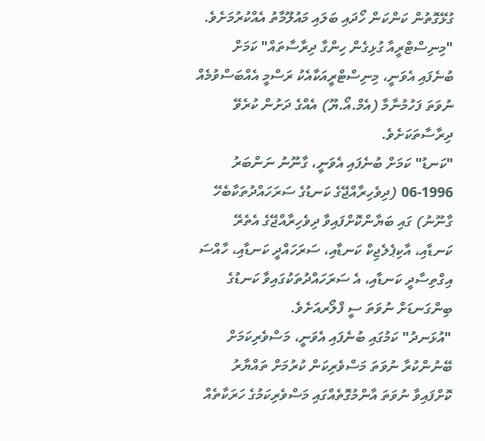ގުޅޭގޮތުން ކަންކަން ހޯދައި ބަލައި މައުލޫމާތު އެއްކުރުމަށެވެ.
"މިނިސްޓްރީއާ ގުޅިގެން ހިންގާ ދިރާސާތައް" ކަމަށް ބުނެފައި އެވަނީ، މިނިސްޓްރީއަކާއެކު ރަސްމީ އެއްބަސްވުމެއް ނުވަތަ ފަހުމުނާމާ (އެމް.އޯ.ޔޫ) އެއްގެ ދަށުން ކުރެވޭ ދިރާސާތަކަށެވެ.
"ކަނޑު" ކަމަށް ބުނެފައި އެވަނީ، ގާނޫނު ނަންބަރު 1996-06 (ދިވެހިރާއްޖޭގެ ކަނޑުގެ ސަރަހައްދުތަކާބެހޭ ގާނޫނު) ގައި ބަޔާންކޮށްފައިވާ ދިވެހިރާއްޖޭގެ އެތެރޭ ކަނޑާއި، އާކިޕެލެޖިކް ކަނޑާއި، ސަރަހައްދީ ކަނޑާއި، ހާއްސަ އިގްތިސާދީ ކަނޑާއި، އެ ސަރަހައްދުތަކުގައިވާ ކަނޑުގެ ބިންގަނޑަށް ނުވަތަ ސީ ފްލޯރއަށެވެ.
"އުޅަނދު" ކަމުގައި ބުނެފައި އެވަނީ، މަސްވެރިކަމަށް ބޭނުންކުރާ ނުވަތަ މަސްވެރިކަން ކުރުމަށް ތައްޔާރު ކޮށްފައިވާ ނުވަތަ އާންމުގޮތެއްގައި މަސްވެރިކަމުގެ ހަރަކާތެއް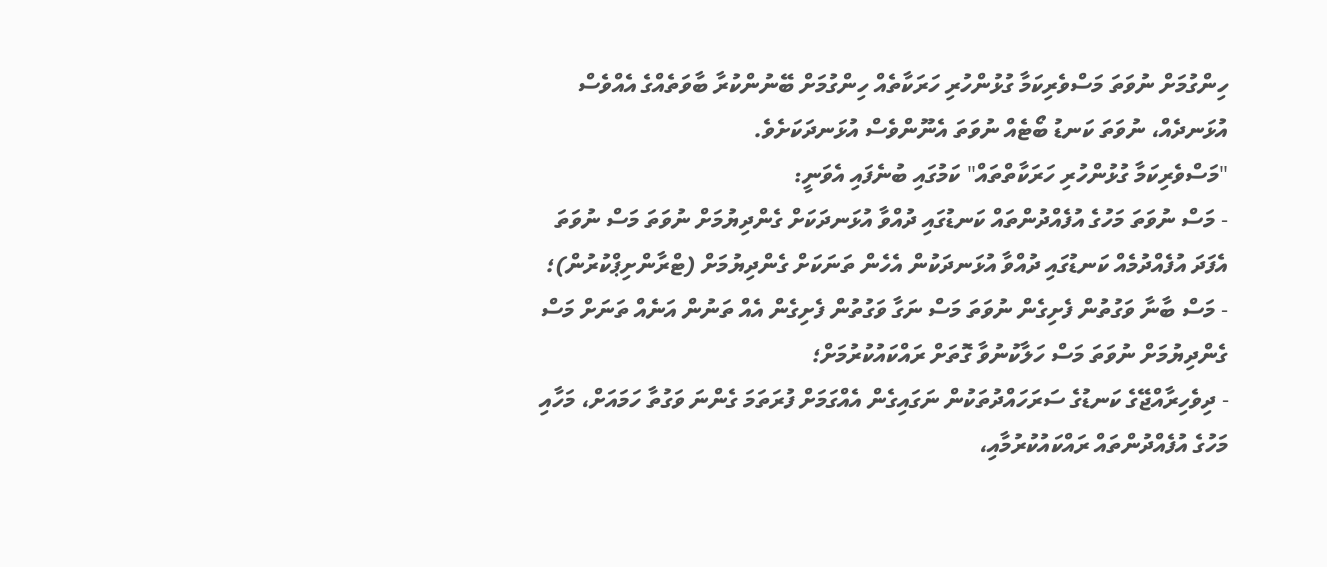ހިންގުމަށް ނުވަތަ މަސްވެރިކަމާ ގުޅުންހުރި ހަރަކާތެއް ހިންގުމަށް ބޭނުންކުރާ ބާވަތެއްގެ އެއްވެސް އުޅަނދެއް، ނުވަތަ ކަނޑު ބޯޓެއް ނުވަތަ އެނޫންވެސް އުޅަނދަކަށެވެ.
"މަސްވެރިކަމާ ގުޅުންހުރި ހަރަކާތްތައް" ކަމުގައި ބުނެފައި އެވަނީ:
- މަސް ނުވަތަ މަހުގެ އުފެއްދުންތައް ކަނޑުގައި ދުއްވާ އުޅަނދަކަށް ގެންދިޔުމަށް ނުވަތަ މަސް ނުވަތަ އެފަދަ އުފެއްދުމެއް ކަނޑުގައި ދުއްވާ އުޅަނދަކުން އެހެން ތަނަކަށް ގެންދިޔުމަށް (ޓްރާންށިޕްކުރުން)؛
- މަސް ބާނާ ވަގުތުން ފެށިގެން ނުވަތަ މަސް ނަގާ ވަގުތުން ފެށިގެން އެއް ތަނުން އަނެއް ތަނަށް މަސް ގެންދިޔުމަށް ނުވަތަ މަސް ހަލާކުނުވާ ގޮތަށް ރައްކައުކުރުމަށް؛
- ދިވެހިރާއްޖޭގެ ކަނޑުގެ ސަރަހައްދުތަކުން ނަގައިގެން އެއްގަމަށް ފުރަތަމަ ގެންނަ ވަގުތާ ހަމައަށް، މަހާއި މަހުގެ އުފެއްދުންތައް ރައްކައުކުރުމާއި،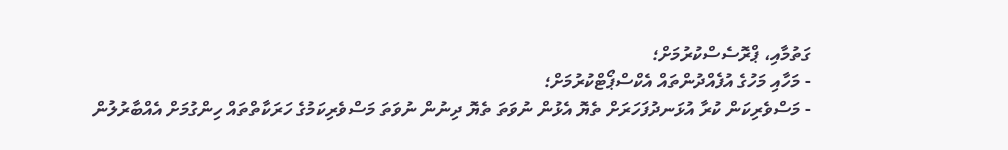ގަތުމާއި، ޕްރޮސެސްކުރުމަށް؛
- މަހާއި މަހުގެ އުފެއްދުންތައް އެކްސްޕޯޓްކުރުމަށް؛
- މަސްވެރިކަން ކުރާ އުޅަނދުފަހަރަށް ތެޔޮ އެޅުން ނުވަތަ ތެޔޮ ދިނުން ނުވަތަ މަސްވެރިކަމުގެ ހަރަކާތްތައް ހިންގުމަށް އެއްބާރުލުން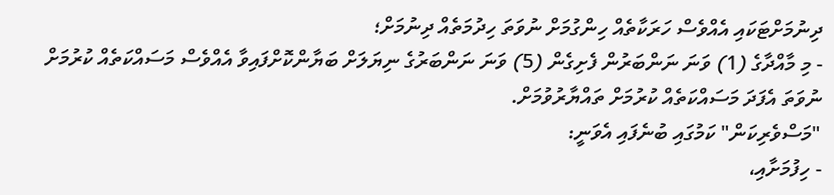ދިނުމަށްޓަކައި އެއްވެސް ހަރަކާތެއް ހިންގުމަށް ނުވަތަ ހިދުމަތެއް ދިނުމަށް؛
- މި މާއްދާގެ (1) ވަނަ ނަންބަރުން ފެށިގެން (5) ވަނަ ނަންބަރުގެ ނިޔަލަށް ބަޔާންކޮށްފައިވާ އެއްވެސް މަސައްކަތެއް ކުރުމަށް ނުވަތަ އެފަދަ މަސައްކަތެއް ކުރުމަށް ތައްޔާރުވުމަށް.
"މަސްވެރިކަން" ކަމުގައި ބުނެފައި އެވަނީ:
- ހިފުމަށާއި،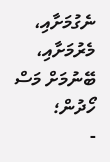ނެގުމަށާއި، މެރުމަށާއި، ބޭނުމަށް މަސް ހޯދުން؛
-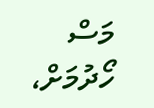މަސް ހޯދުމަށް،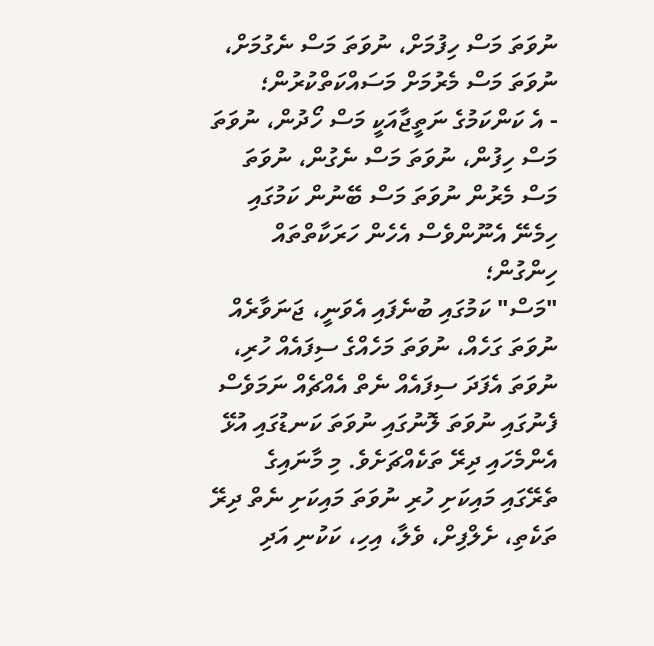ނުވަތަ މަސް ހިފުމަށް، ނުވަތަ މަސް ނެގުމަށް، ނުވަތަ މަސް މެރުމަށް މަސައްކަތްކުރުން؛
- އެ ކަންކަމުގެ ނަތީޖާއަކީ މަސް ހޯދުން، ނުވަތަ މަސް ހިފުން، ނުވަތަ މަސް ނެގުން، ނުވަތަ މަސް މެރުން ނުވަތަ މަސް ބޭނުން ކަމުގައި ހިމެނޭ އެނޫންވެސް އެހެން ހަރަކާތްތައް ހިންގުން؛
"މަސް" ކަމުގައި ބުނެފައި އެވަނީ، ޖަނަވާރެއް ނުވަތަ ގަހެއް، ނުވަތަ މަހެއްގެ ސިފައެއް ހުރި، ނުވަތަ އެފަދަ ސިފައެއް ނެތް އެއްޗެއް ނަމަވެސް ފެނުގައި ނުވަތަ ލޮނުގައި ނުވަތަ ކަނޑުގައި އުޅޭ އެންމެހައި ދިރޭ ތަކެއްޗަށެވެ. މި މާނައިގެ ތެރޭގައި މައިކަށި ހުރި ނުވަތަ މައިކަށި ނެތް ދިރޭ ތަކެތި، ށެލްފިށް، ވެލާ، އިހި، ކަކުނި އަދި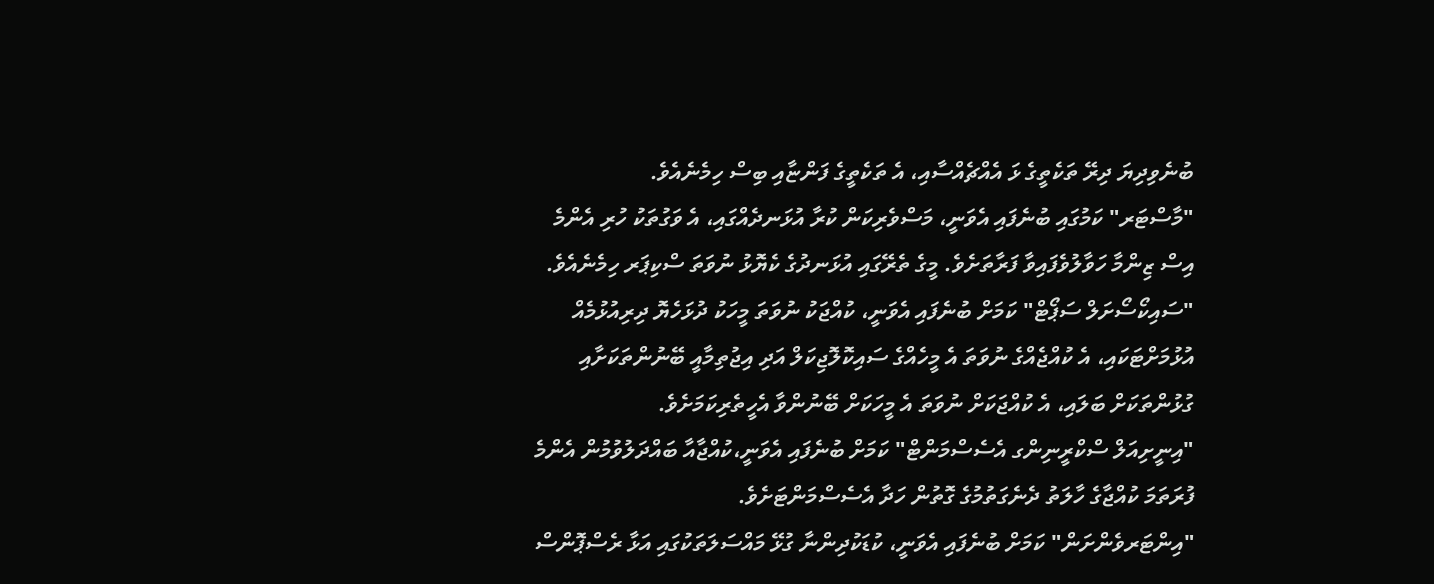ބުނެވިދިޔަ ދިރޭ ތަކެތީގެ ޅަ އެއްޗެއްސާއި، އެ ތަކެތީގެ ފަންޏާއި ބިސް ހިމެނެއެވެ.
"މާސްޓަރ" ކަމުގައި ބުނެފައި އެވަނީ، މަސްވެރިކަން ކުރާ އުޅަނދެއްގައި، އެ ވަގުތަކު ހުރި އެންމެ އިސް ޒިންމާ ހަވާލުވެފައިވާ ފަރާތަށެވެ. މީގެ ތެރޭގައި އުޅަނދުގެ ކެޔޮޅު ނުވަތަ ސްކިޕަރ ހިމެނެއެވެ.
"ސައިކޯސޯށަލް ސަޕޯޓް" ކަމަށް ބުނެފައި އެވަނީ، ކުއްޖަކު ނުވަތަ މީހަކު ދުޅަހެޔޮ ދިރިއުޅުމެއް އުޅުމަށްޓަކައި، އެ ކުއްޖެއްގެ ނުވަތަ އެ މީހެއްގެ ސައިކޮލޮޖިކަލް އަދި އިޖުތިމާއީ ބޭނުންތަކަށާއި ގުޅުންތަކަށް ބަލައި، އެ ކުއްޖަކަށް ނުވަތަ އެ މީހަކަށް ބޭނުންވާ އެހީތެރިކަމަށެވެ.
"އިނީށިއަލް ސްކްރީނިންގ އެސެސްމަންޓް" ކަމަށް ބުނެފައި އެވަނީ،ކުއްޖާއާ ބައްދަލުވުމުން އެންމެ ފުރަތަމަ ކުއްޖާގެ ހާލަތު ދެނެގަތުމުގެ ގޮތުން ހަދާ އެސެސްމަންޓަށެވެ.
"އިންޓަރވެންށަން" ކަމަށް ބުނެފައި އެވަނީ، ކުޑަކުދިންނާ ގުޅޭ މައްސަލަތަކުގައި އަޅާ ރެސްޕޮންސް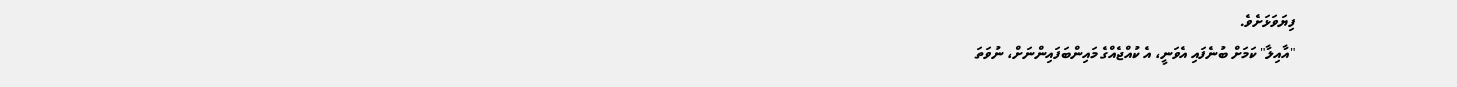ފިޔަވަޅަށެވެ.
"އާއިލާ" ކަމަށް ބުނެފައި އެވަނީ، އެ ކުއްޖެއްގެ މައިންބަފައިންނަށް، ނުވަތަ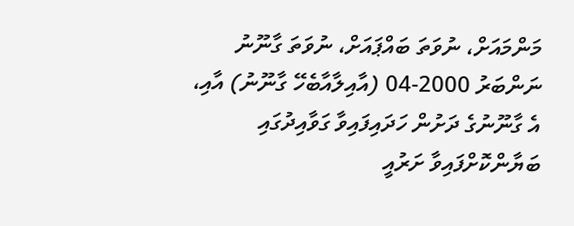މަންމައަށް، ނުވަތަ ބައްޕައަށް، ނުވަތަ ގާނޫނު ނަންބަރު 2000-04 (އާއިލާއާބެހޭ ގާނޫނު) އާއި، އެ ގާނޫނުގެ ދަށުން ހަދައިފައިވާ ގަވާއިދުގައި ބަޔާންކޮށްފައިވާ ށަރުއީ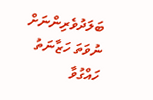ބަލަދުވެރިންނަށް ނުވަތަ ހަޒާނަތު ހައްގުވާ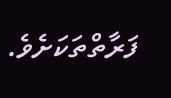ފަރާތްތަކަށެވެ.